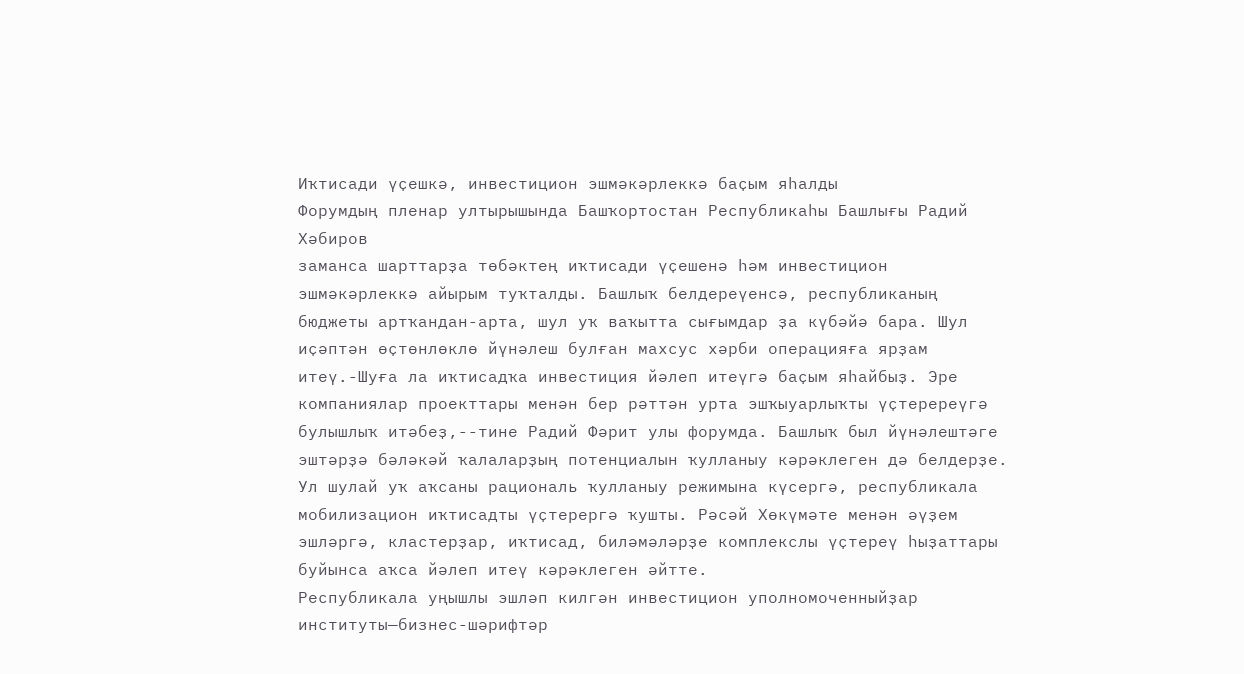Иҡтисади үҫешкә, инвестицион эшмәкәрлеккә баҫым яһалды
Форумдың пленар ултырышында Башҡортостан Республикаһы Башлығы Радий Хәбиров
заманса шарттарҙа төбәктең иҡтисади үҫешенә һәм инвестицион эшмәкәрлеккә айырым туҡталды. Башлыҡ белдереүенсә, республиканың бюджеты артҡандан-арта, шул уҡ ваҡытта сығымдар ҙа күбәйә бара. Шул иҫәптән өҫтөнлөклө йүнәлеш булған махсус хәрби операцияға ярҙам итеү.-Шуға ла иҡтисадҡа инвестиция йәлеп итеүгә баҫым яһайбыҙ. Эре компаниялар проекттары менән бер рәттән урта эшҡыуарлыҡты үҫтеререүгә булышлыҡ итәбеҙ,--тине Радий Фәрит улы форумда. Башлыҡ был йүнәлештәге эштәрҙә бәләкәй ҡалаларҙың потенциалын ҡулланыу кәрәклеген дә белдерҙе. Ул шулай уҡ аҡсаны рациональ ҡулланыу режимына күсергә, республикала мобилизацион иҡтисадты үҫтерергә ҡушты. Рәсәй Хөкүмәте менән әүҙем эшләргә, кластерҙар, иҡтисад, биләмәләрҙе комплекслы үҫтереү һыҙаттары буйынса аҡса йәлеп итеү кәрәклеген әйтте.
Республикала уңышлы эшләп килгән инвестицион уполномоченныйҙар институты—бизнес-шәрифтәр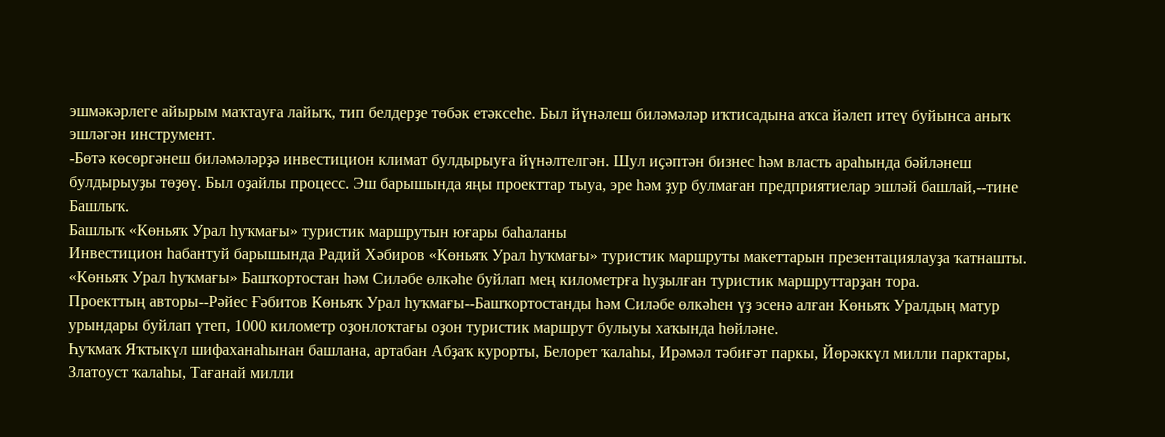эшмәкәрлеге айырым маҡтауға лайыҡ, тип белдерҙе төбәк етәксеһе. Был йүнәлеш биләмәләр иҡтисадына аҡса йәлеп итеү буйынса аныҡ эшләгән инструмент.
-Бөтә көсөргәнеш биләмәләрҙә инвестицион климат булдырыуға йүнәлтелгән. Шул иҫәптән бизнес һәм власть араһында бәйләнеш булдырыуҙы төҙөү. Был оҙайлы процесс. Эш барышында яңы проекттар тыуа, эре һәм ҙур булмаған предприятиелар эшләй башлай,--тине Башлыҡ.
Башлыҡ «Көньяҡ Урал һуҡмағы» туристик маршрутын юғары баһаланы
Инвестицион һабантуй барышында Радий Хәбиров «Көньяҡ Урал һуҡмағы» туристик маршруты макеттарын презентациялауҙа ҡатнашты. «Көньяҡ Урал һуҡмағы» Башҡортостан һәм Силәбе өлкәһе буйлап мең километрға һуҙылған туристик маршруттарҙан тора.
Проекттың авторы--Рәйес Ғәбитов Көньяҡ Урал һуҡмағы--Башҡортостанды һәм Силәбе өлкәһен үҙ эсенә алған Көньяҡ Уралдың матур урындары буйлап үтеп, 1000 километр оҙонлоҡтағы оҙон туристик маршрут булыуы хаҡында һөйләне.
Һуҡмаҡ Яҡтыкүл шифаханаһынан башлана, артабан Абҙаҡ курорты, Белорет ҡалаһы, Ирәмәл тәбиғәт паркы, Йөрәккүл милли парктары, Златоуст ҡалаһы, Тағанай милли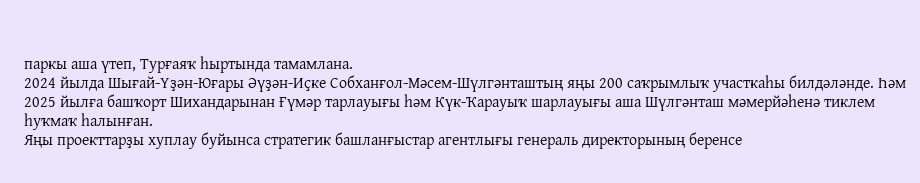паркы аша үтеп, Турғаяҡ һыртында тамамлана.
2024 йылда Шығай-Үҙән-Юғары Әүҙән-Иҫке Собханғол-Мәсем-Шүлгәнташтың яңы 200 саҡрымлыҡ участкаһы билдәләнде. Һәм 2025 йылға башҡорт Шихандарынан Ғүмәр тарлауығы һәм Күк-Ҡарауыҡ шарлауығы аша Шүлгәнташ мәмерйәһенә тиклем һуҡмаҡ һалынған.
Яңы проекттарҙы хуплау буйынса стратегик башланғыстар агентлығы генераль директорының беренсе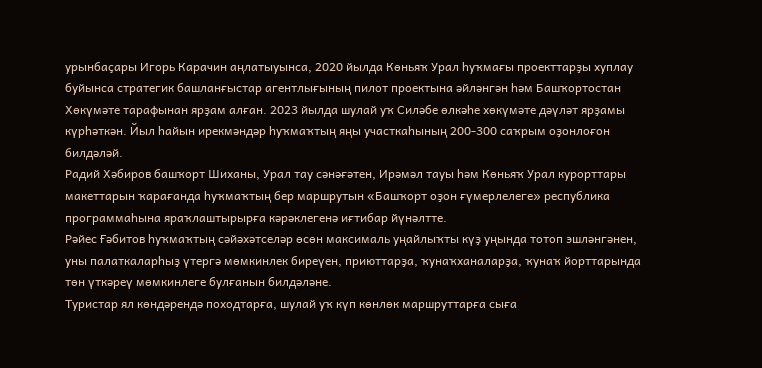урынбаҫары Игорь Карачин аңлатыуынса, 2020 йылда Көньяҡ Урал һуҡмағы проекттарҙы хуплау буйынса стратегик башланғыстар агентлығының пилот проектына әйләнгән һәм Башҡортостан Хөкүмәте тарафынан ярҙам алған. 2023 йылда шулай уҡ Силәбе өлкәһе хөкүмәте дәүләт ярҙамы күрһәткән. Йыл һайын ирекмәндәр һуҡмаҡтың яңы участкаһының 200-300 саҡрым оҙонлоғон билдәләй.
Радий Хәбиров башҡорт Шиханы, Урал тау сәнәғәтен, Ирәмәл тауы һәм Көньяҡ Урал курорттары макеттарын ҡарағанда һуҡмаҡтың бер маршрутын «Башҡорт оҙон ғүмерлелеге» республика программаһына яраҡлаштырырға кәрәклегенә иғтибар йүнәлтте.
Рәйес Ғәбитов һуҡмаҡтың сәйәхәтселәр өсөн максималь уңайлыҡты күҙ уңында тотоп эшләнгәнен, уны палаткаларһыҙ үтергә мөмкинлек биреүен, приюттарҙа, ҡунаҡханаларҙа, ҡунаҡ йорттарында төн үткәреү мөмкинлеге булғанын билдәләне.
Туристар ял көндәрендә походтарға, шулай уҡ күп көнлөк маршруттарға сыға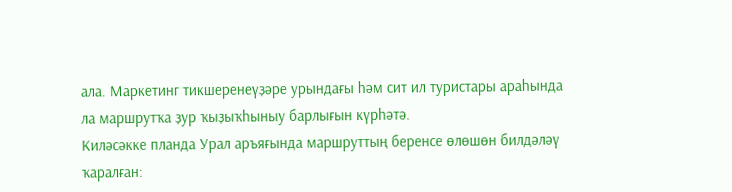ала. Маркетинг тикшеренеүҙәре урындағы һәм сит ил туристары араһында ла маршрутҡа ҙур ҡыҙыҡһыныу барлығын күрһәтә.
Киләсәкке планда Урал аръяғында маршруттың беренсе өлөшөн билдәләү ҡаралған: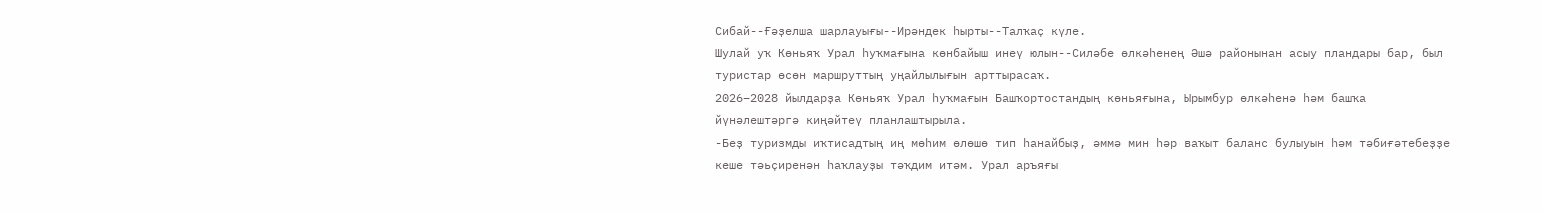Сибай--Ғәҙелша шарлауығы--Ирәндек һырты--Талҡаҫ күле.
Шулай уҡ Көньяҡ Урал һуҡмағына көнбайыш инеү юлын--Силәбе өлкәһенең Әшә районынан асыу пландары бар, был туристар өсөн маршруттың уңайлылығын арттырасаҡ.
2026–2028 йылдарҙа Көньяҡ Урал һуҡмағын Башҡортостандың көньяғына, Ырымбур өлкәһенә һәм башҡа йүнәлештәргә киңәйтеү планлаштырыла.
-Беҙ туризмды иҡтисадтың иң мөһим өлөшө тип һанайбыҙ, әммә мин һәр ваҡыт баланс булыуын һәм тәбиғәтебеҙҙе кеше тәьҫиренән һаҡлауҙы тәҡдим итәм. Урал аръяғы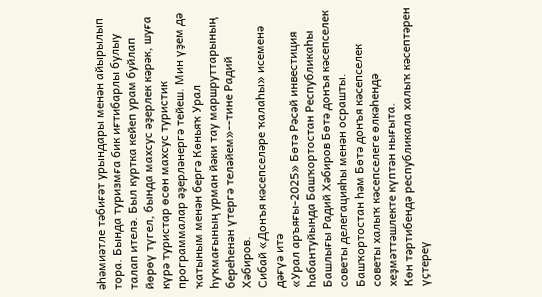әһәмиәтле тәбиғәт урындары менән айырылып тора. Бында туризмға бик иғтибарлы булыу талап ителә. Был куртка кейеп урам буйлап йөрөү түгел, бында махсус әҙерлек кәрәк, шуға күрә туристар өсөн махсус туристик программалар әҙерләнергә тейеш. Мин үҙем дә ҡатыным менән бергә Көньяҡ Урал һуҡмағының урман йәки тау маршруттарының береһенән үтергә теләйем»--тине Радий Хәбиров.
Сибай «Донъя кәсепселәре ҡалаһы» исеменә дәғүә итә
«Урал аръяғы-2025» Бөтә Рәсәй инвестиция һабантуйында Башҡортостан Республикаһы Башлығы Радий Хәбиров Бөтә донъя кәсепселек советы делегацияһы менән осрашты. Башҡортостан һәм Бөтә донъя кәсепселек советы халыҡ кәсепселеге өлкәһендә хеҙмәттәшлекте күптән нығыта.
Көн тәртибендә республикала халыҡ кәсептәрен үҫтереү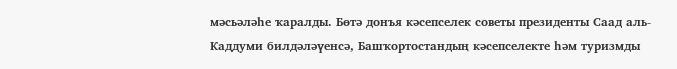мәсьәләһе ҡаралды. Бөтә донъя кәсепселек советы президенты Саад аль-Каддуми билдәләүенсә, Башҡортостандың кәсепселекте һәм туризмды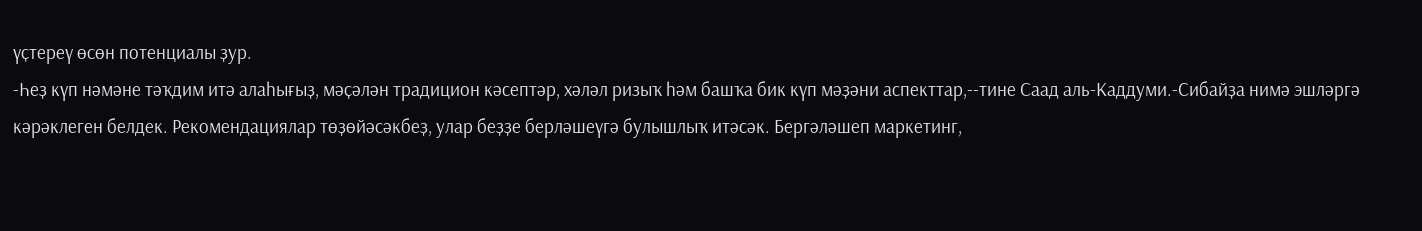үҫтереү өсөн потенциалы ҙур.
-Һеҙ күп нәмәне тәҡдим итә алаһығыҙ, мәҫәлән традицион кәсептәр, хәләл ризыҡ һәм башҡа бик күп мәҙәни аспекттар,--тине Саад аль-Каддуми.-Сибайҙа нимә эшләргә кәрәклеген белдек. Рекомендациялар төҙөйәсәкбеҙ, улар беҙҙе берләшеүгә булышлыҡ итәсәк. Бергәләшеп маркетинг,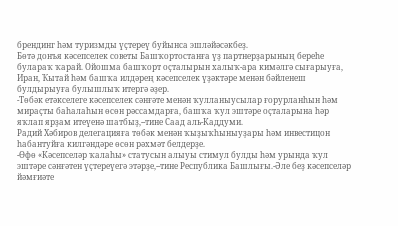брендинг һәм туризмды үҫтереү буйынса эшләйәсәкбеҙ.
Бөтә донъя кәсепселек советы Башҡортостанға үҙ партнерҙарының береһе булараҡ ҡарай. Ойошма башҡорт оҫталырын халыҡ-ара кимәлгә сығарыуға, Иран, Ҡытай һәм башҡа илдәрең кәсепселек үҙәктәре менән бәйленеш булдырыуға булышлыҡ итергә әҙер.
-Төбәк етәкселеге кәсепселек сәнғәте менән ҡулланыусылар ғорурланһын һәм мираҫты баһалаһын өсөн рәссамдарға, башҡа ҡул эштәре оҫталарына һәр яҡлап ярҙам итеүенә шатбыҙ,--тине Саад аль-Каддуми.
Радий Хәбиров делегацияға төбәк менән ҡыҙыҡһыныуҙары һәм инвестицон һабантуйға килгәндәре өсөн рәхмәт белдерҙе.
-Өфө «Кәсепселәр ҡалаһы» статусын алыуы стимул булды һәм урында ҡул эштәре сәнғәтен үҫтереүегә этәрҙе,--тине Республика Башлығы.-Әле беҙ кәсепселәр йәмғиәте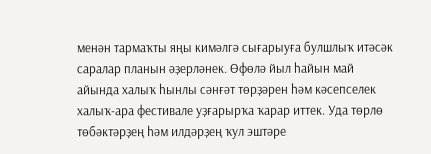менән тармаҡты яңы кимәлгә сығарыуға булшлыҡ итәсәк саралар планын әҙерләнек. Өфөлә йыл һайын май айында халыҡ һынлы сәнғәт төрҙәрен һәм кәсепселек халыҡ-ара фестивале уҙғарырҡа ҡарар иттек. Уда төрлө төбәктәрҙең һәм илдәрҙең ҡул эштәре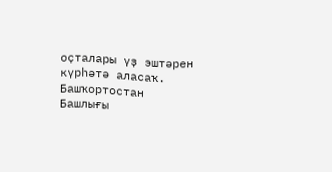оҫталары үҙ эштәрен күрһәтә аласаҡ.
Башҡортостан Башлығы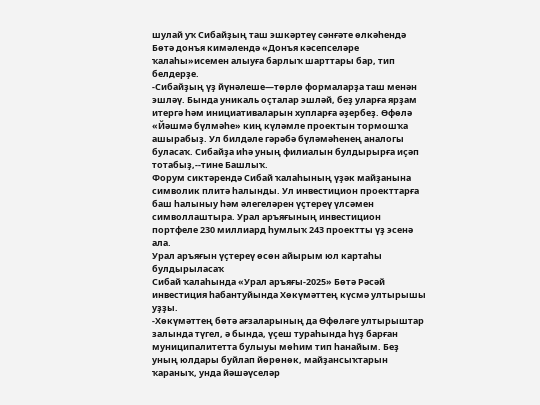шулай уҡ Сибайҙың таш эшкәртеү сәнғәте өлкәһендә Бөтә донъя кимәлендә «Донъя кәсепселәре ҡалаһы»исемен алыуға барлыҡ шарттары бар, тип белдерҙе.
-Сибайҙың үҙ йүнәлеше—төрлө формаларҙа таш менән эшләү. Бында уникаль оҫталар эшләй, беҙ уларға ярҙам итергә һәм инициативаларын хупларға әҙербеҙ. Өфөлә «Йәшмә бүлмәһе» киң күләмле проектын тормошҡа ашырабыҙ. Ул билдәле гәрәбә бүләмәһенең аналогы буласаҡ. Сибайҙа иһә уның филиалын булдырырға иҫәп тотабыҙ,--тине Башлыҡ.
Форум сиктәрендә Сибай ҡалаһының үҙәк майҙанына символик плитә һалынды. Ул инвестицион проекттарға баш һалыныу һәм әлегеләрен үҫтереү үлсәмен символлаштыра. Урал аръяғының инвестицион портфеле 230 миллиард һумлыҡ 243 проектты үҙ эсенә ала.
Урал аръяғын үҫтереү өсөн айырым юл картаһы булдырыласаҡ
Сибай ҡалаһында «Урал аръяғы-2025» Бөтә Рәсәй инвестиция һабантуйында Хөкүмәттең күсмә ултырышы уҙҙы.
-Хөкүмәттең бөтә ағзаларының да Өфөләге ултырыштар залында түгел, ә бында, үҫеш тураһында һүҙ барған муниципалитетта булыуы мөһим тип һанайым. Беҙ уның юлдары буйлап йөрөнөк, майҙансыҡтарын ҡараныҡ, унда йәшәүселәр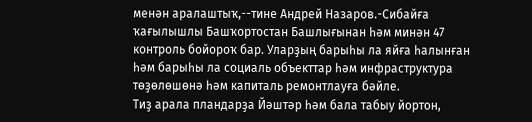менән аралаштыҡ,--тине Андрей Назаров.-Сибайға ҡағылышлы Башҡортостан Башлығынан һәм минән 47 контроль бойороҡ бар. Уларҙың барыһы ла яйға һалынған һәм барыһы ла социаль объекттар һәм инфраструктура төҙөлөшөнә һәм капиталь ремонтлауға бәйле.
Тиҙ арала пландарҙа Йәштәр һәм бала табыу йортон,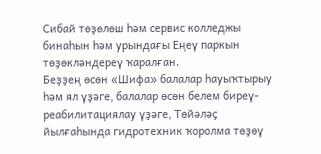Сибай төҙөлөш һәм сервис колледжы бинаһын һәм урындағы Еңеү паркын төҙөкләндереү ҡаралған.
Беҙҙең өсөн «Шифа» балалар һауыҡтырыу һәм ял үҙәге, балалар өсөн белем биреү-реабилитациялау үҙәге, Төйәләҫ йылғаһында гидротехник ҡоролма төҙөү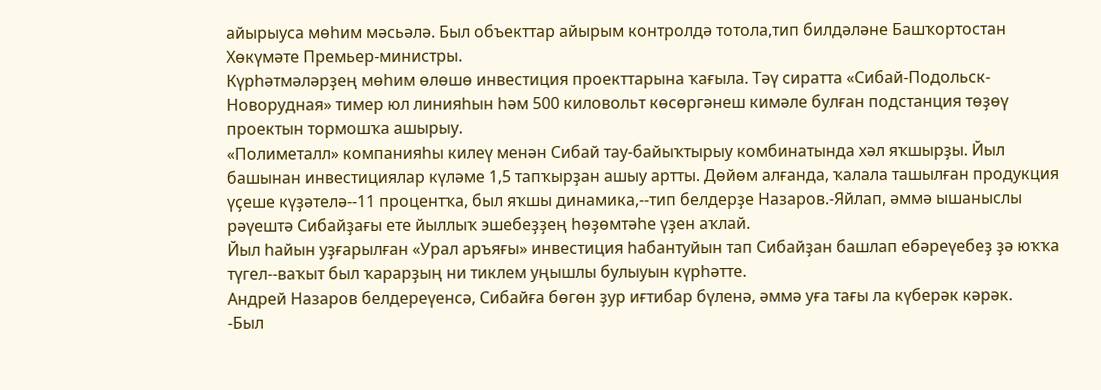айырыуса мөһим мәсьәлә. Был объекттар айырым контролдә тотола,тип билдәләне Башҡортостан Хөкүмәте Премьер-министры.
Күрһәтмәләрҙең мөһим өлөшө инвестиция проекттарына ҡағыла. Тәү сиратта «Сибай-Подольск-Новорудная» тимер юл линияһын һәм 500 киловольт көсөргәнеш кимәле булған подстанция төҙөү проектын тормошҡа ашырыу.
«Полиметалл» компанияһы килеү менән Сибай тау-байыҡтырыу комбинатында хәл яҡшырҙы. Йыл башынан инвестициялар күләме 1,5 тапҡырҙан ашыу артты. Дөйөм алғанда, ҡалала ташылған продукция үҫеше күҙәтелә--11 процентҡа, был яҡшы динамика,--тип белдерҙе Назаров.-Яйлап, әммә ышаныслы рәүештә Сибайҙағы ете йыллыҡ эшебеҙҙең һөҙөмтәһе үҙен аҡлай.
Йыл һайын уҙғарылған «Урал аръяғы» инвестиция һабантуйын тап Сибайҙан башлап ебәреүебеҙ ҙә юҡҡа түгел--ваҡыт был ҡарарҙың ни тиклем уңышлы булыуын күрһәтте.
Андрей Назаров белдереүенсә, Сибайға бөгөн ҙур иғтибар бүленә, әммә уға тағы ла күберәк кәрәк.
-Был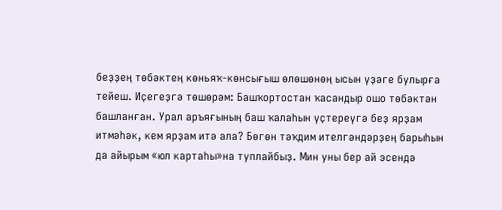беҙҙең төбәктең көньяҡ-көнсығыш өлөшөнөң ысын үҙәге булырға тейеш. Иҫегеҙгә төшөрәм: Башҡортостан ҡасандыр ошо төбәктән башланған. Урал аръяғының баш ҡалаһын үҫтереүгә беҙ ярҙам итмәһәк, кем ярҙам итә ала? Бөгөн тәҡдим ителгәндәрҙең барыһын да айырым «юл картаһы»на туплайбыҙ. Мин уны бер ай эсендә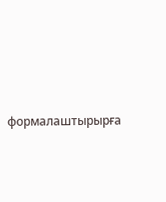формалаштырырға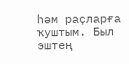һәм раҫларға ҡуштым. Был эштең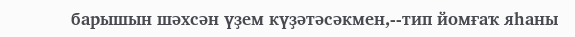барышын шәхсән үҙем күҙәтәсәкмен,--тип йомғаҡ яһаны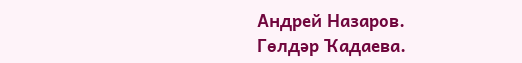Андрей Назаров.
Гөлдәр Ҡадаева.